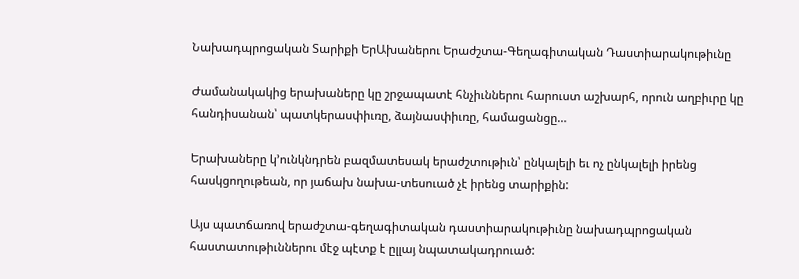Նախադպրոցական Տարիքի ԵրԱխաներու Երաժշտա-Գեղագիտական Դաստիարակութիւնը

Ժամանակակից երախաները կը շրջապատէ հնչիւններու հարուստ աշխարհ, որուն աղբիւրը կը հանդիսանան՝ պատկերասփիւռը, ձայնասփիւռը, համացանցը…

Երախաները կ՚ունկնդրեն բազմատեսակ երաժշտութիւն՝ ընկալելի եւ ոչ ընկալելի իրենց հասկցողութեան, որ յաճախ նախա-տեսուած չէ իրենց տարիքին:

Այս պատճառով երաժշտա-գեղագիտական դաստիարակութիւնը նախադպրոցական հաստատութիւններու մէջ պէտք է ըլլայ նպատակադրուած: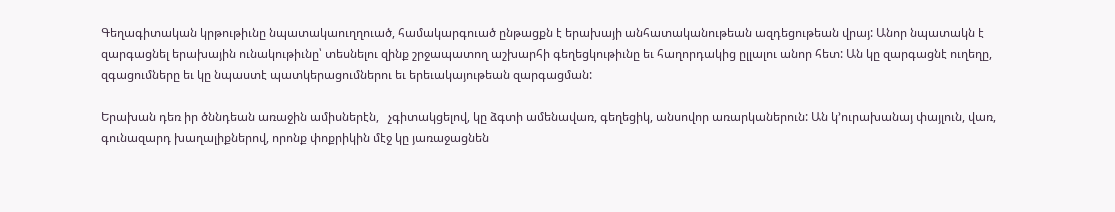Գեղագիտական կրթութիւնը նպատակաուղղուած, համակարգուած ընթացքն է երախայի անհատականութեան ազդեցութեան վրայ: Անոր նպատակն է զարգացնել երախային ունակութիւնը՝ տեսնելու զինք շրջապատող աշխարհի գեղեցկութիւնը եւ հաղորդակից ըլլալու անոր հետ: Ան կը զարգացնէ ուղեղը, զգացումները եւ կը նպաստէ պատկերացումներու եւ երեւակայութեան զարգացման:

Երախան դեռ իր ծննդեան առաջին ամիսներէն,   չգիտակցելով, կը ձգտի ամենավառ, գեղեցիկ, անսովոր առարկաներուն: Ան կ՚ուրախանայ փայլուն, վառ, գունազարդ խաղալիքներով, որոնք փոքրիկին մէջ կը յառաջացնեն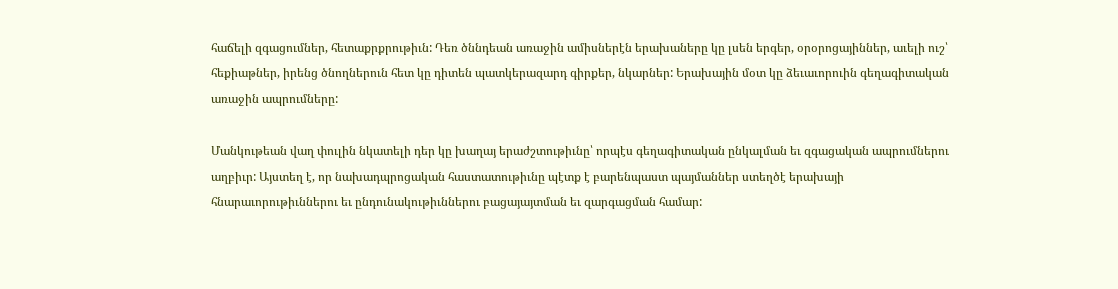հաճելի զգացումներ, հետաքրքրութիւն: Դեռ ծննդեան առաջին ամիսներէն երախաները կը լսեն երգեր, օրօրոցայիններ, աւելի ուշ՝ հեքիաթներ, իրենց ծնողներուն հետ կը դիտեն պատկերազարդ գիրքեր, նկարներ: Երախային մօտ կը ձեւաւորուին գեղագիտական առաջին ապրումները:

Մանկութեան վաղ փուլին նկատելի դեր կը խաղայ երաժշտութիւնը՝ որպէս գեղագիտական ընկալման եւ զգացական ապրումներու աղբիւր: Այստեղ է, որ նախադպրոցական հաստատութիւնը պէտք է բարենպաստ պայմաններ ստեղծէ երախայի հնարաւորութիւններու եւ ընդունակութիւններու բացայայտման եւ զարգացման համար: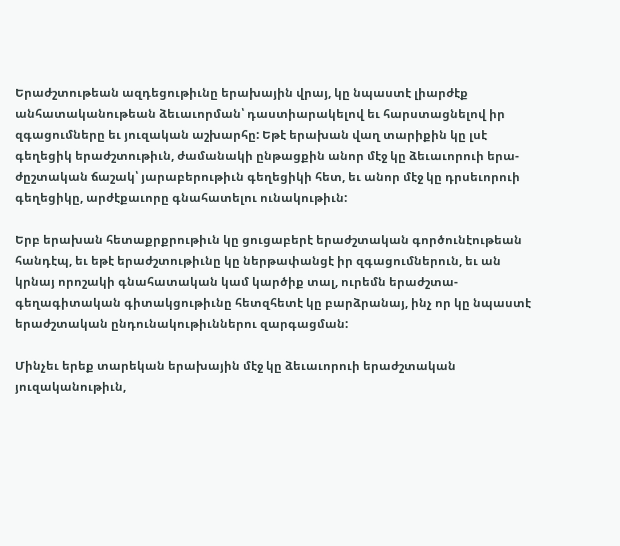Երաժշտութեան ազդեցութիւնը երախային վրայ, կը նպաստէ լիարժէք անհատականութեան ձեւաւորման՝ դաստիարակելով եւ հարստացնելով իր զգացումները եւ յուզական աշխարհը: Եթէ երախան վաղ տարիքին կը լսէ գեղեցիկ երաժշտութիւն, ժամանակի ընթացքին անոր մէջ կը ձեւաւորուի երա-ժըշտական ճաշակ՝ յարաբերութիւն գեղեցիկի հետ, եւ անոր մէջ կը դրսեւորուի գեղեցիկը, արժէքաւորը գնահատելու ունակութիւն:

Երբ երախան հետաքրքրութիւն կը ցուցաբերէ երաժշտական գործունէութեան հանդէպ, եւ եթէ երաժշտութիւնը կը ներթափանցէ իր զգացումներուն, եւ ան կրնայ որոշակի գնահատական կամ կարծիք տալ, ուրեմն երաժշտա-գեղագիտական գիտակցութիւնը հետզհետէ կը բարձրանայ, ինչ որ կը նպաստէ երաժշտական ընդունակութիւններու զարգացման:

Մինչեւ երեք տարեկան երախային մէջ կը ձեւաւորուի երաժշտական յուզականութիւն,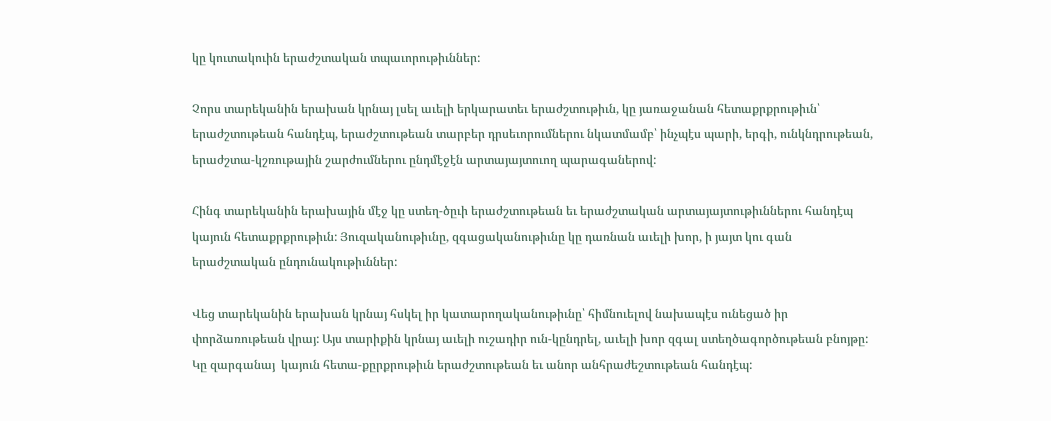կը կուտակուին երաժշտական տպաւորութիւններ:

Չորս տարեկանին երախան կրնայ լսել աւելի երկարատեւ երաժշտութիւն, կը յառաջանան հետաքրքրութիւն՝ երաժշտութեան հանդէպ, երաժշտութեան տարբեր դրսեւորումներու նկատմամբ՝ ինչպէս պարի, երգի, ունկնդրութեան, երաժշտա-կշռութային շարժումներու ընդմէջէն արտայայտուող պարագաներով:

Հինգ տարեկանին երախային մէջ կը ստեղ-ծըւի երաժշտութեան եւ երաժշտական արտայայտութիւններու հանդէպ կայուն հետաքրքրութիւն: Յուզականութիւնը, զգացականութիւնը կը դառնան աւելի խոր, ի յայտ կու գան երաժշտական ընդունակութիւններ:

Վեց տարեկանին երախան կրնայ հսկել իր կատարողականութիւնը՝ հիմնուելով նախապէս ունեցած իր փորձառութեան վրայ: Այս տարիքին կրնայ աւելի ուշադիր ուն-կընդրել, աւելի խոր զգալ ստեղծագործութեան բնոյթը: Կը զարգանայ  կայուն հետա-քըրքրութիւն երաժշտութեան եւ անոր անհրաժեշտութեան հանդէպ: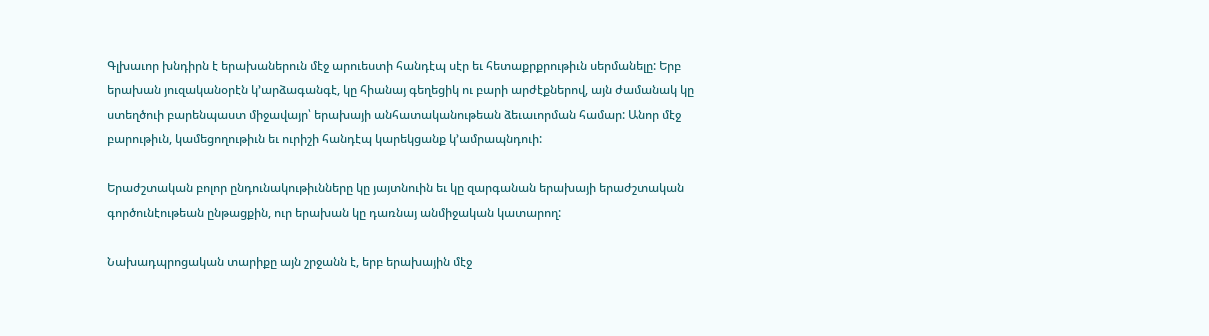Գլխաւոր խնդիրն է երախաներուն մէջ արուեստի հանդէպ սէր եւ հետաքրքրութիւն սերմանելը: Երբ երախան յուզականօրէն կ՚արձագանգէ, կը հիանայ գեղեցիկ ու բարի արժէքներով, այն ժամանակ կը ստեղծուի բարենպաստ միջավայր՝ երախայի անհատականութեան ձեւաւորման համար: Անոր մէջ բարութիւն, կամեցողութիւն եւ ուրիշի հանդէպ կարեկցանք կ՚ամրապնդուի:

Երաժշտական բոլոր ընդունակութիւնները կը յայտնուին եւ կը զարգանան երախայի երաժշտական գործունէութեան ընթացքին, ուր երախան կը դառնայ անմիջական կատարող:

Նախադպրոցական տարիքը այն շրջանն է, երբ երախային մէջ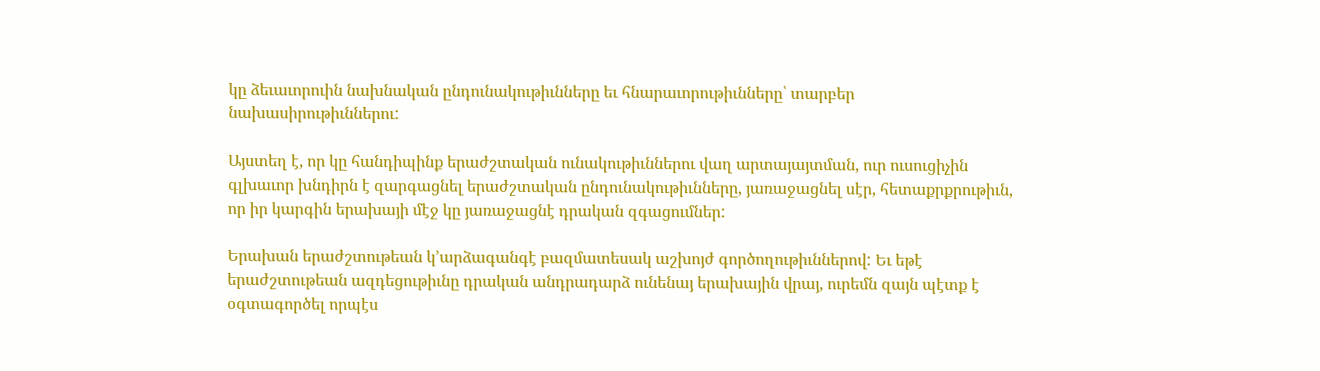կը ձեւաւորուին նախնական ընդունակութիւնները եւ հնարաւորութիւնները՝ տարբեր նախասիրութիւններու:

Այստեղ է, որ կը հանդիպինք երաժշտական ունակութիւններու վաղ արտայայտման, ուր ուսուցիչին գլխաւոր խնդիրն է զարգացնել երաժշտական ընդունակութիւնները, յառաջացնել սէր, հետաքրքրութիւն, որ իր կարգին երախայի մէջ կը յառաջացնէ դրական զգացումներ:

Երախան երաժշտութեան կ՚արձագանգէ բազմատեսակ աշխոյժ գործողութիւններով: Եւ եթէ երաժշտութեան ազդեցութիւնը դրական անդրադարձ ունենայ երախային վրայ, ուրեմն զայն պէտք է օգտագործել որպէս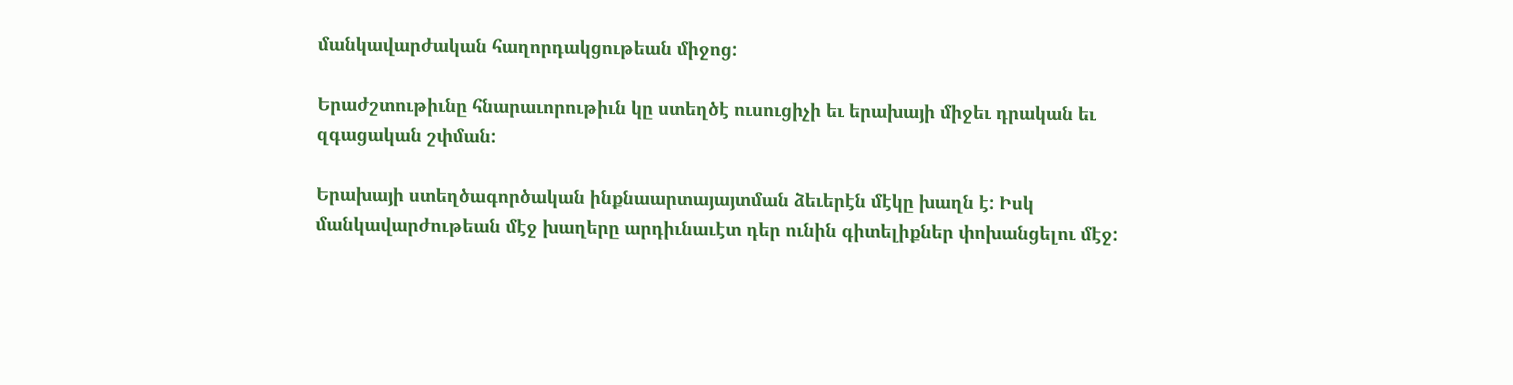մանկավարժական հաղորդակցութեան միջոց:

Երաժշտութիւնը հնարաւորութիւն կը ստեղծէ ուսուցիչի եւ երախայի միջեւ դրական եւ զգացական շփման:

Երախայի ստեղծագործական ինքնաարտայայտման ձեւերէն մէկը խաղն է: Իսկ մանկավարժութեան մէջ խաղերը արդիւնաւէտ դեր ունին գիտելիքներ փոխանցելու մէջ: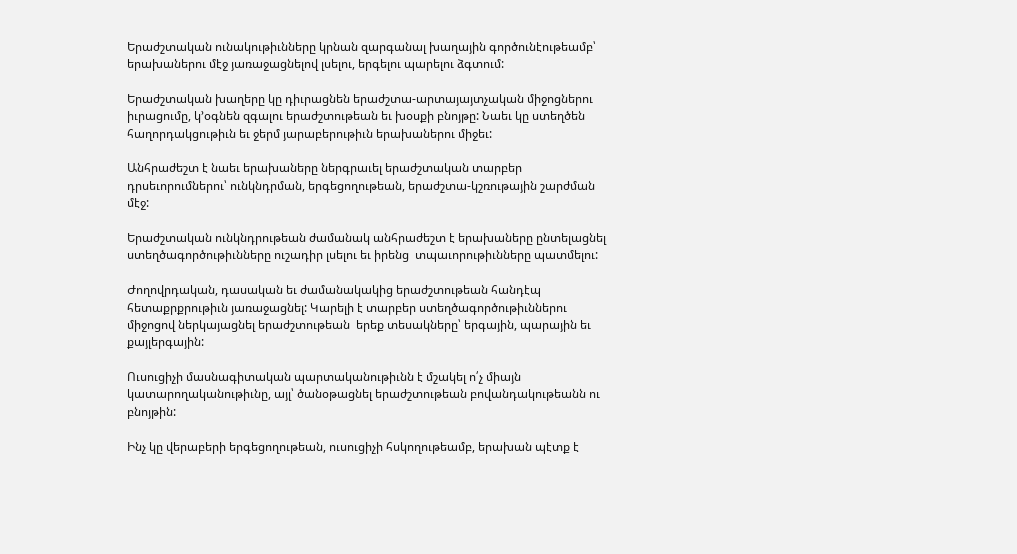Երաժշտական ունակութիւնները կրնան զարգանալ խաղային գործունէութեամբ՝ երախաներու մէջ յառաջացնելով լսելու, երգելու պարելու ձգտում:

Երաժշտական խաղերը կը դիւրացնեն երաժշտա-արտայայտչական միջոցներու իւրացումը, կ՚օգնեն զգալու երաժշտութեան եւ խօսքի բնոյթը: Նաեւ կը ստեղծեն հաղորդակցութիւն եւ ջերմ յարաբերութիւն երախաներու միջեւ:

Անհրաժեշտ է նաեւ երախաները ներգրաւել երաժշտական տարբեր դրսեւորումներու՝ ունկնդրման, երգեցողութեան, երաժշտա-կշռութային շարժման մէջ:

Երաժշտական ունկնդրութեան ժամանակ անհրաժեշտ է երախաները ընտելացնել ստեղծագործութիւնները ուշադիր լսելու եւ իրենց  տպաւորութիւնները պատմելու:

Ժողովրդական, դասական եւ ժամանակակից երաժշտութեան հանդէպ հետաքրքրութիւն յառաջացնել: Կարելի է տարբեր ստեղծագործութիւններու միջոցով ներկայացնել երաժշտութեան  երեք տեսակները՝ երգային, պարային եւ քայլերգային:

Ուսուցիչի մասնագիտական պարտականութիւնն է մշակել ո՛չ միայն կատարողականութիւնը, այլ՝ ծանօթացնել երաժշտութեան բովանդակութեանն ու բնոյթին:

Ինչ կը վերաբերի երգեցողութեան, ուսուցիչի հսկողութեամբ, երախան պէտք է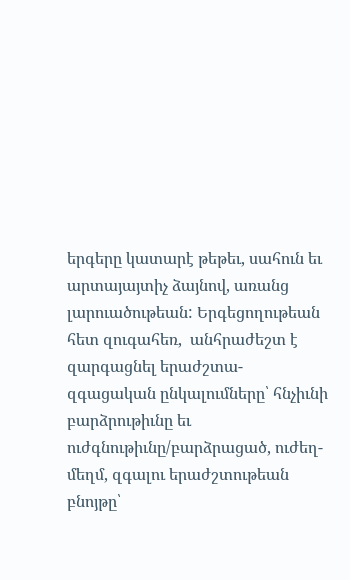երգերը կատարէ թեթեւ, սահուն եւ արտայայտիչ ձայնով, առանց լարուածութեան: Երգեցողութեան հետ զուգահեռ,  անհրաժեշտ է զարգացնել երաժշտա-զգացական ընկալումները՝ հնչիւնի բարձրութիւնը եւ  ուժգնութիւնը/բարձրացած, ուժեղ-մեղմ, զգալու երաժշտութեան բնոյթը՝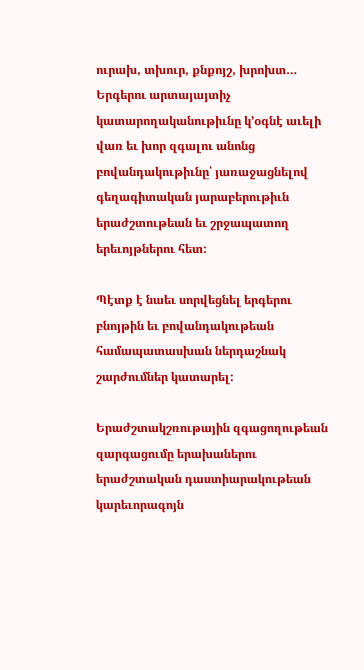ուրախ, տխուր, քնքոյշ, խրոխտ… Երգերու արտայայտիչ կատարողականութիւնը կ՚օգնէ աւելի վառ եւ խոր զգալու անոնց բովանդակութիւնը՝ յառաջացնելով գեղագիտական յարաբերութիւն երաժշտութեան եւ շրջապատող երեւոյթներու հետ:

Պէտք է նաեւ սորվեցնել երգերու բնոյթին եւ բովանդակութեան համապատասխան ներդաշնակ շարժումներ կատարել:

Երաժշտակշռութային զգացողութեան զարգացումը երախաներու երաժշտական դաստիարակութեան կարեւորագոյն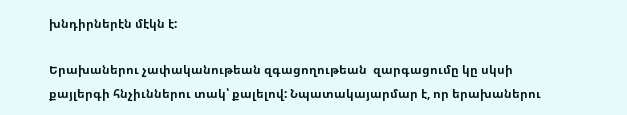խնդիրներէն մէկն է:

Երախաներու չափականութեան զգացողութեան  զարգացումը կը սկսի քայլերգի հնչիւններու տակ՝ քալելով: Նպատակայարմար է, որ երախաներու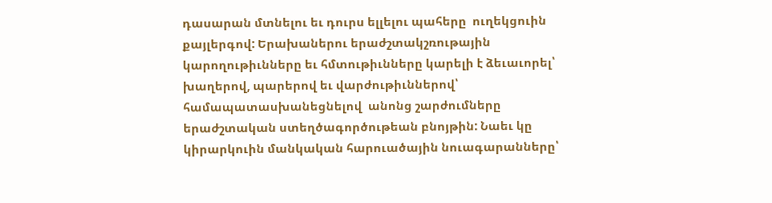դասարան մտնելու եւ դուրս ելլելու պահերը  ուղեկցուին քայլերգով: Երախաներու երաժշտակշռութային կարողութիւնները եւ հմտութիւնները կարելի է ձեւաւորել՝ խաղերով, պարերով եւ վարժութիւններով՝ համապատասխանեցնելով  անոնց շարժումները երաժշտական ստեղծագործութեան բնոյթին: Նաեւ կը կիրարկուին մանկական հարուածային նուագարանները՝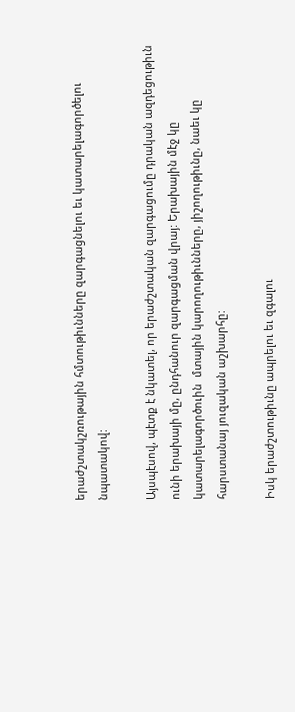երաժշտակշռութային հմտութիւնները զարգացնելու եւ կատարելագործելու նպատակով:

Այսպէսով, պէտք է նկատել, որ երաժշտական զարգացումը դրական ազդեցութիւն ունի երախայի մը, ընդհանուր զարգացման վրայ: Երախային մէջ կը կատարելագործուին  մտային կարողութիւնները, յիշողութիւնը, նաեւ կը հարստանայ յուզական աշխարհը:

Իսկ երաժշտութիւնը ապրելու եւ զգալու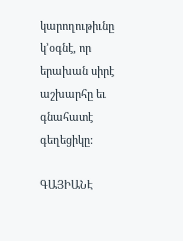կարողութիւնը կ՚օգնէ, որ երախան սիրէ աշխարհը եւ գնահատէ գեղեցիկը:

ԳԱՅԻԱՆԷ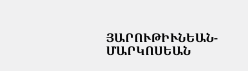ՅԱՐՈՒԹԻՒՆԵԱՆ-ՄԱՐԿՈՍԵԱՆ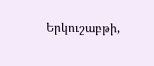Երկուշաբթի,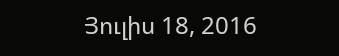Յուլիս 18, 2016